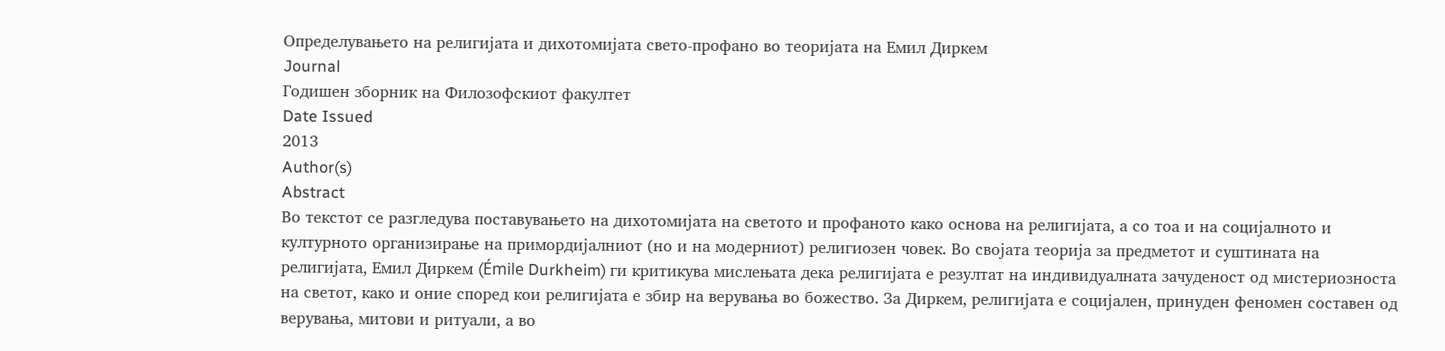Определувањето на религијата и дихотомијата свето-профано во теоријата на Емил Диркем
Journal
Годишен зборник на Филозофскиот факултет
Date Issued
2013
Author(s)
Abstract
Во текстот се разгледува поставувањето на дихотомијата на светото и профаното како основа на религијата, а со тоа и на социјалното и културното организирање на примордијалниот (но и на модерниот) религиозен човек. Во својата теорија за предметот и суштината на религијата, Емил Диркем (Émile Durkheim) ги критикува мислењата дека религијата е резултат на индивидуалната зачуденост од мистериозноста на светот, како и оние според кои религијата е збир на верувања во божество. За Диркем, религијата е социјален, принуден феномен составен од верувања, митови и ритуали, а во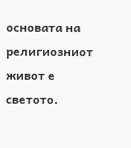основата на религиозниот живот е светото.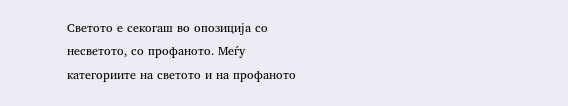Светото е секогаш во опозиција со несветото, со профаното. Меѓу категориите на светото и на профаното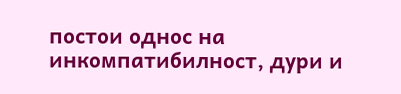постои однос на инкомпатибилност, дури и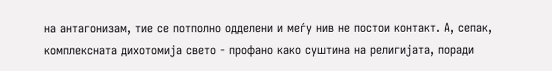на антагонизам, тие се потполно одделени и меѓу нив не постои контакт. А, сепак, комплексната дихотомија свето - профано како суштина на религијата, поради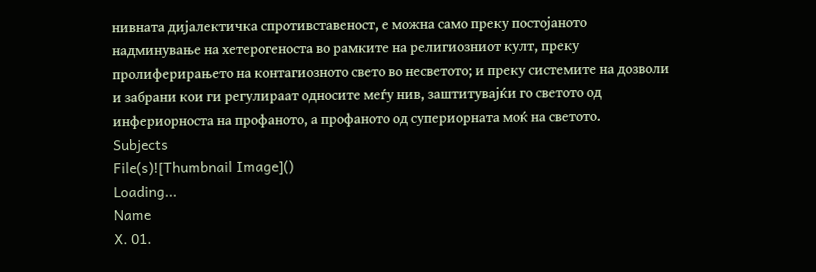нивната дијалектичка спротивставеност, е можна само преку постојаното надминување на хетерогеноста во рамките на религиозниот култ, преку пролиферирањето на контагиозното свето во несветото; и преку системите на дозволи и забрани кои ги регулираат односите меѓу нив, заштитувајќи го светото од инфериорноста на профаното, а профаното од супериорната моќ на светото.
Subjects
File(s)![Thumbnail Image]()
Loading...
Name
X. 01.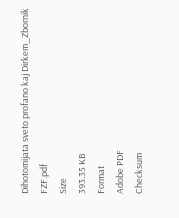Dihotomijata sveto profano kaj Dirkem_Zbornik FZF.pdf
Size
393.35 KB
Format
Adobe PDF
Checksum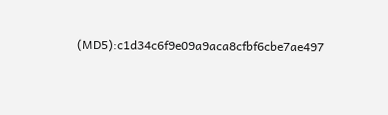(MD5):c1d34c6f9e09a9aca8cfbf6cbe7ae497